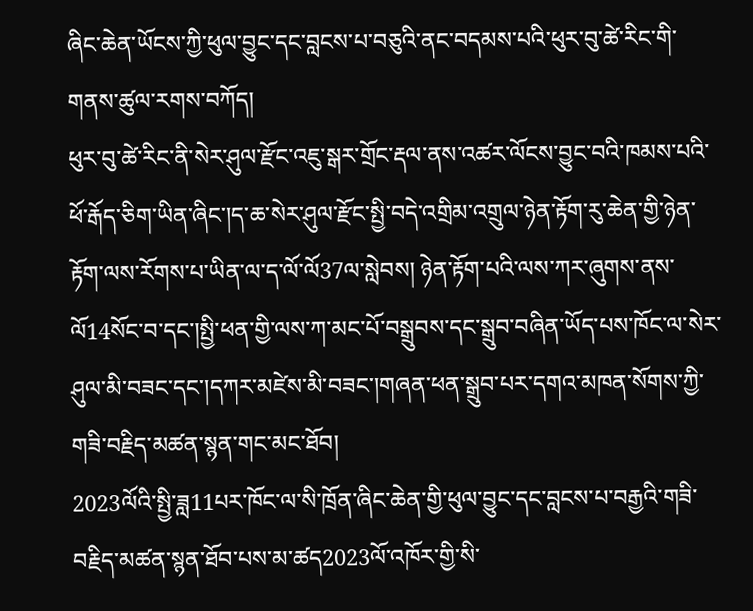ཞིང་ཆེན་ཡོངས་ཀྱི་ཕུལ་བྱུང་དང་བླངས་པ་བཅུའི་ནང་བདམས་པའི་ཕུར་བུ་ཚེ་རིང་གི་གནས་ཚུལ་རགས་བཀོད།
ཕུར་བུ་ཚེ་རིང་ནི་སེར་ཤུལ་རྫོང་འཇུ་སྒར་གྲོང་རྡལ་ནས་འཚར་ལོངས་བྱུང་བའི་ཁམས་པའི་ཕོ་རྒོད་ཅིག་ཡིན་ཞིང་།ད་ཆ་སེར་ཤུལ་རྫོང་སྤྱི་བདེ་འགྲིམ་འགྲུལ་ཉེན་རྟོག་རུ་ཆེན་གྱི་ཉེན་རྟོག་ལས་རོགས་པ་ཡིན་ལ་ད་ལོ་ལོ37ལ་སླེབས། ཉེན་རྟོག་པའི་ལས་ཀར་ཞུགས་ནས་ལོ14སོང་བ་དང་།སྤྱི་ཕན་གྱི་ལས་ཀ་མང་པོ་བསྒྲུབས་དང་སྒྲུབ་བཞིན་ཡོད་པས་ཁོང་ལ་སེར་ཤུལ་མི་བཟང་དང་།དཀར་མཛེས་མི་བཟང་།གཞན་ཕན་སྒྲུབ་པར་དགའ་མཁན་སོགས་ཀྱི་གཟི་བརྗིད་མཚན་སྙན་གང་མང་ཐོབ།
2023ལོའི་སྤྱི་ཟླ11པར་ཁོང་ལ་སི་ཁྲོན་ཞིང་ཆེན་གྱི་ཕུལ་བྱུང་དང་བླངས་པ་བརྒྱའི་གཟི་བརྗིད་མཚན་སྙན་ཐོབ་པས་མ་ཚད2023ལོ་འཁོར་གྱི་སི་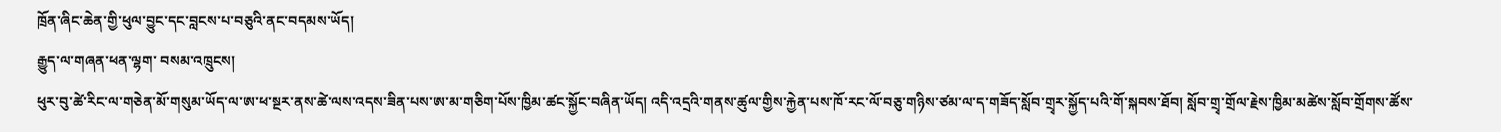ཁྲོན་ཞིང་ཆེན་གྱི་ཕུལ་བྱུང་དང་བླངས་པ་བཅུའི་ནང་བདམས་ཡོད།
རྒྱུད་ལ་གཞན་ཕན་ལྷག་ བསམ་འཁྲུངས།
ཕུར་བུ་ཚེ་རིང་ལ་གཅེན་མོ་གསུམ་ཡོད་ལ་ཨ་ཕ་སྔར་ནས་ཚེ་ལས་འདས་ཟིན་པས་ཨ་མ་གཅིག་པོས་ཁྱིམ་ཚང་སྐྱོང་བཞིན་ཡོད། འདི་འདྲའི་གནས་ཚུལ་གྱིས་རྐྱེན་པས་ཁོ་རང་ལོ་བཅུ་གཉིས་ཙམ་ལ་ད་གཟོད་སློབ་གྲྭར་སྐྱོད་པའི་གོ་སྐབས་ཐོབ། སློབ་གྲྭ་གྲོལ་རྗེས་ཁྱིམ་མཚེས་སློབ་གྲོགས་ཚོས་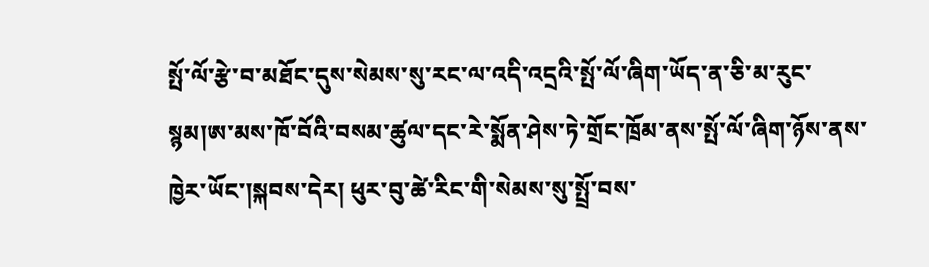སྤོ་ལོ་རྩེ་བ་མཐོང་དུས་སེམས་སུ་རང་ལ་འདི་འདྲའི་སྤོ་ལོ་ཞིག་ཡོད་ན་ཅི་མ་རུང་སྙམ།ཨ་མས་ཁོ་བོའི་བསམ་ཚུལ་དང་རེ་སྨོན་ཤེས་ཏེ་གྲོང་ཁྲོམ་ནས་སྤོ་ལོ་ཞིག་ཉོས་ནས་ཁྱེར་ཡོང་།སྐབས་དེར། ཕུར་བུ་ཚེ་རིང་གི་སེམས་སུ་སྤྲོ་བས་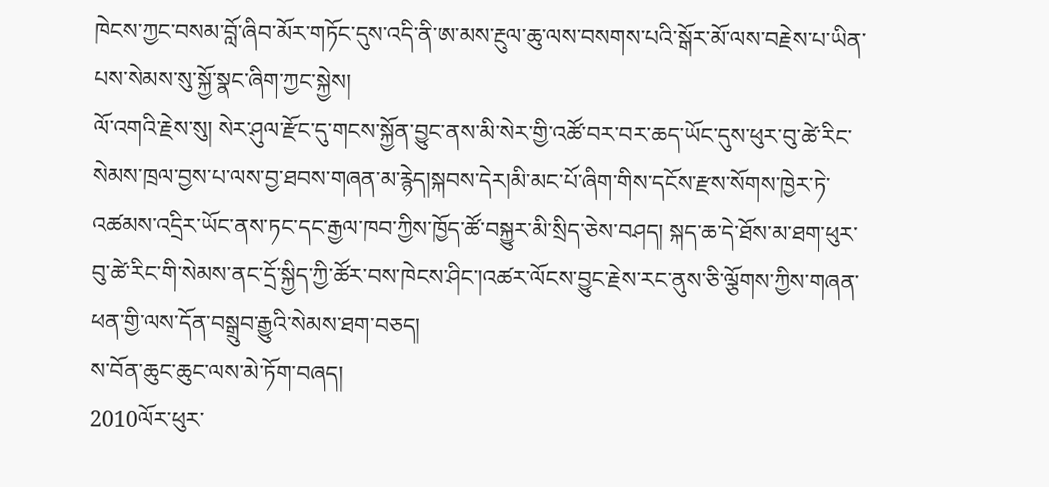ཁེངས་ཀྱང་བསམ་བློ་ཞིབ་མོར་གཏོང་དུས་འདི་ནི་ཨ་མས་རྔུལ་ཆུ་ལས་བསགས་པའི་སྒོར་མོ་ལས་བརྗེས་པ་ཡིན་པས་སེམས་སུ་སྐྱོ་སྣང་ཞིག་ཀྱང་སྐྱེས།
ལོ་འགའི་རྗེས་སུ། སེར་ཤུལ་རྫོང་དུ་གངས་སྐྱོན་བྱུང་ནས་མི་སེར་གྱི་འཚོ་བར་བར་ཆད་ཡོང་དུས་ཕུར་བུ་ཚེ་རིང་སེམས་ཁྲལ་བྱས་པ་ལས་བྱ་ཐབས་གཞན་མ་རྙེད།སྐབས་དེར།མི་མང་པོ་ཞིག་གིས་དངོས་རྫས་སོགས་ཁྱེར་ཏེ་འཚམས་འདྲིར་ཡོང་ནས་ཏང་དང་རྒྱལ་ཁབ་ཀྱིས་ཁྱོད་ཚོ་བསྐྱུར་མི་སྲིད་ཅེས་བཤད། སྐད་ཆ་དེ་ཐོས་མ་ཐག་ཕུར་བུ་ཚེ་རིང་གི་སེམས་ནང་དྲོ་སྐྱིད་ཀྱི་ཚོར་བས་ཁེངས་ཤིང་།འཚར་ལོངས་བྱུང་རྗེས་རང་ནུས་ཅི་ལྕོགས་ཀྱིས་གཞན་ཕན་གྱི་ལས་དོན་བསྒྲུབ་རྒྱུའི་སེམས་ཐག་བཅད།
ས་བོན་ཆུང་ཆུང་ལས་མེ་ཏོག་བཞད།
2010ལོར་ཕུར་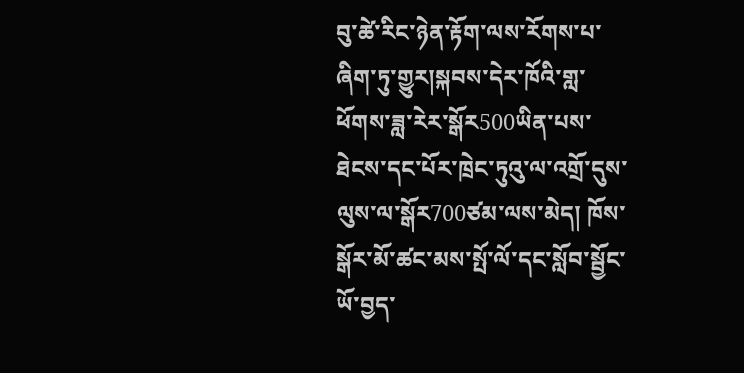བུ་ཚེ་རིང་ཉེན་རྟོག་ལས་རོགས་པ་ཞིག་ཏུ་གྱུར།སྐབས་དེར་ཁོའི་གླ་ཕོགས་ཟླ་རེར་སྒོར500ཡིན་པས་ཐེངས་དང་པོར་ཁྲེང་ཏུའུ་ལ་འགྲོ་དུས་ལུས་ལ་སྒོར700ཙམ་ལས་མེད། ཁོས་སྒོར་མོ་ཚང་མས་སྤོ་ལོ་དང་སློབ་སྦྱོང་ཡོ་བྱད་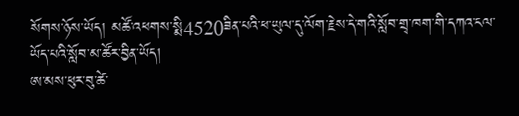སོགས་ཉོས་ཡོད། མཚོ་འཕགས་སྨི4520ཟིན་པའི་ཕ་ཡུལ་དུ་ལོག་རྗེས་དེ་གའི་སློབ་གྲྭ་ཁག་གི་དཀའ་ངལ་ཡོད་པའི་སློབ་མ་ཚོར་བྱིན་ཡོད།
ཨ་མས་ཕུར་བུ་ཚེ་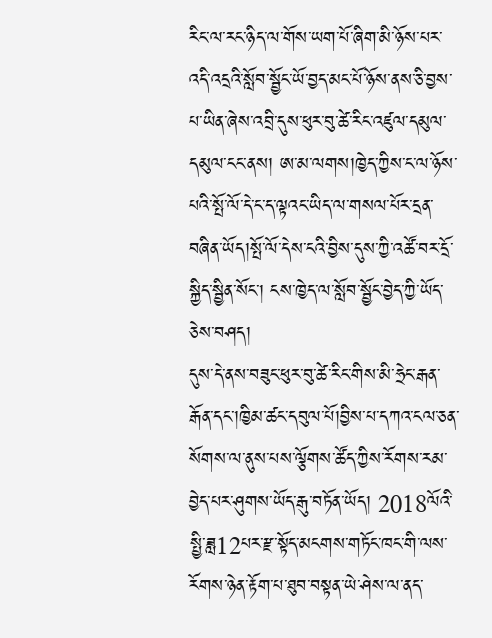རིང་ལ་རང་ཉིད་ལ་གོས་ཡག་པོ་ཞིག་མི་ཉོས་པར་འདི་འདྲའི་སློབ་སྦྱོང་ཡོ་བྱད་མང་པོ་ཉོས་ནས་ཅི་བྱས་པ་ཡིན་ཞེས་འབྲི་དུས་ཕུར་བུ་ཚེ་རིང་འཛུལ་དམུལ་དམུལ་ངང་ནས། ཨ་མ་ལགས།ཁྱེད་ཀྱིས་ང་ལ་ཉོས་པའི་སྤོ་ལོ་དེ་ང་ད་ལྟའང་ཡིད་ལ་གསལ་པོར་དྲན་བཞིན་ཡོད།སྤོ་ལོ་དེས་ངའི་བྱིས་དུས་ཀྱི་འཚོ་བར་དྲོ་སྐྱིད་སྦྱིན་སོང་། ངས་ཁྱེད་ལ་སློབ་སྦྱོང་བྱེད་ཀྱི་ཡོད་ཅེས་བཤད།
དུས་དེ་ནས་བཟུང་ཕུར་བུ་ཚེ་རིང་གིས་མི་ཧྲེང་རྒན་རྒོན་དང་།ཁྱིམ་ཚང་དབུལ་པོ།བྱིས་པ་དཀའ་ངལ་ཅན་སོགས་ལ་ནུས་པས་ལྕོགས་ཚོད་ཀྱིས་རོགས་རམ་བྱེད་པར་ཤུགས་ཡོད་རྒུ་བཏོན་ཡོད། 2018ལོའི་སྤྱི་ཟླ12པར་རྫ་སྟོད་མངགས་གཏོང་ཁང་གི་ལས་རོགས་ཉེན་རྟོག་པ་ཐུབ་བསྟན་ཡེ་ཤེས་ལ་ནད་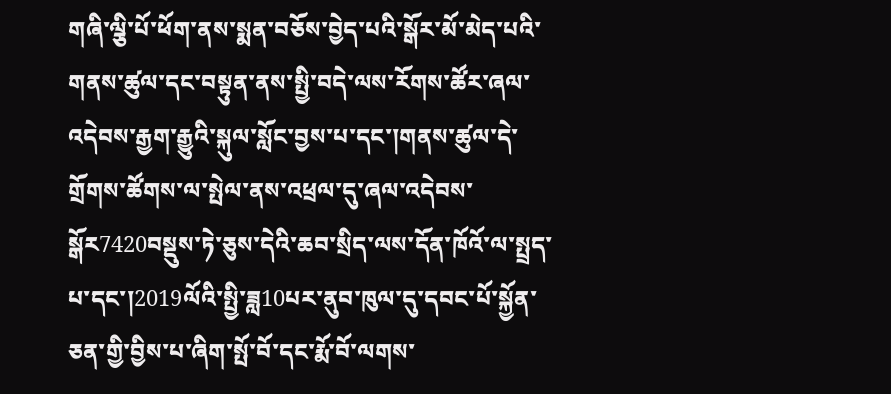གཞི་ལྕི་པོ་ཕོག་ནས་སྨན་བཅོས་བྱེད་པའི་སྒོར་མོ་མེད་པའི་གནས་ཚུལ་དང་བསྟུན་ནས་སྤྱི་བདེ་ལས་རོགས་ཚོར་ཞལ་འདེབས་རྒྱག་རྒྱུའི་སྐུལ་སློང་བྱས་པ་དང་།གནས་ཚུལ་དེ་གྲོགས་ཚོགས་ལ་སྤེལ་ནས་འཕྲལ་དུ་ཞལ་འདེབས་སྒོར7420བསྡུས་ཏེ་ཅུས་དེའི་ཆབ་སྲིད་ལས་དོན་ཁོའོ་ལ་སྤྲད་པ་དང་།2019ལོའི་སྤྱི་ཟླ10པར་ནུབ་ཁུལ་དུ་དབང་པོ་སྐྱོན་ཅན་གྱི་བྱིས་པ་ཞིག་སྤོ་བོ་དང་རྨོ་བོ་ལགས་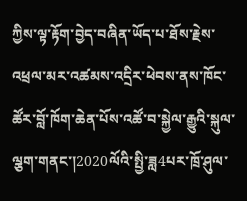ཀྱིས་ལྟ་རྟོག་བྱེད་བཞིན་ཡོད་པ་ཐོས་རྗེས་འཕྲལ་མར་འཚམས་འདྲིར་ཕེབས་ནས་ཁོང་ཚོར་བློ་ཁོག་ཆེན་པོས་འཚོ་བ་སྐྱེལ་རྒྱུའི་སྐུལ་ལྕག་གནང་།2020ལོའི་སྤྱི་ཟླ4པར་ཁྲོ་ཤུལ་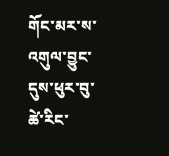གོང་མར་ས་འགུལ་བྱུང་དུས་ཕུར་བུ་ཚེ་རིང་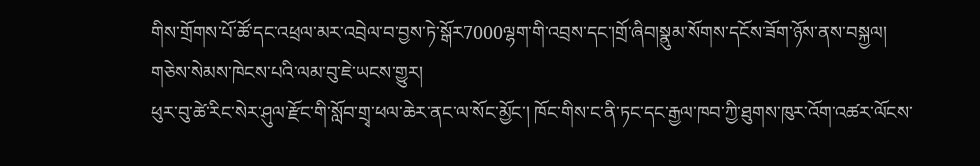གིས་གྲོགས་པོ་ཚོ་དང་འཕྲལ་མར་འབྲེལ་བ་བྱས་ཏེ་སྒོར7000ལྷག་གི་འབྲས་དང་།གྲོ་ཞིབ།སྣུམ་སོགས་དངོས་ཟོག་ཉོས་ནས་བསྐྱལ།
གཅེས་སེམས་ཁེངས་པའི་ལམ་བུ་ཇེ་ཡངས་གྱུར།
ཕུར་བུ་ཚེ་རིང་སེར་ཤུལ་རྫོང་གི་སློབ་གྲྭ་ཕལ་ཆེར་ནང་ལ་སོང་མྱོང་། ཁོང་གིས་ང་ནི་ཏང་དང་རྒྱལ་ཁབ་ཀྱི་ཐུགས་ཁུར་འོག་འཚར་ལོངས་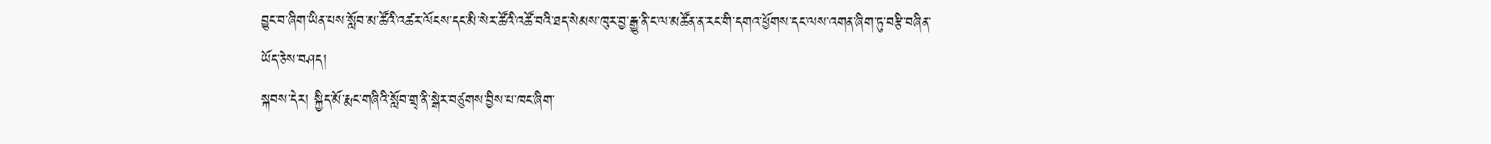བྱུང་བ་ཞིག་ཡིན་པས་སློབ་མ་ཚོའི་འཚར་ལོངས་དང་མི་སེར་ཚོའི་འཚོ་བའི་ཐད་སེམས་ཁུར་བྱ་རྒྱུ་ནི་ང་ལ་མཚོན་ན་རང་གི་དགའ་ཕྱོགས་དང་ལས་འགན་ཞིག་ཏུ་བརྩི་བཞིན་ཡོད་ཅེས་བཤད།
སྐབས་དེར། སྐྱིད་མོ་རྨང་གཞིའི་སློབ་གྲྭ་ནི་སྒེར་བཙུགས་བྱིས་པ་ཁང་ཞིག་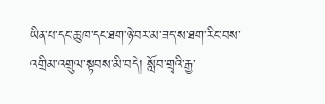ཡིན་པ་དང་ཆུ་ཁ་དང་ཐག་ཉེ་བར་མ་ཟད་ས་ཐག་རིང་བས་འགྲིམ་འགྲུལ་སྟབས་མི་བདེ། སློབ་གྲྭའི་རྒྱ་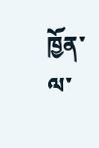ཁྱོན་ལ་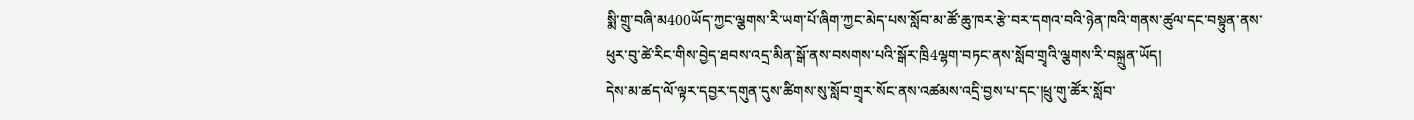སྨི་གྲུ་བཞི་མ400ཡོད་ཀྱང་ལྕགས་རི་ཡག་པོ་ཞིག་ཀྱང་མེད་པས་སློབ་མ་ཚོ་ཆུ་ཁར་རྩེ་བར་དགའ་བའི་ཉེན་ཁའི་གནས་ཚུལ་དང་བསྟུན་ནས་ཕུར་བུ་ཚེ་རིང་གིས་བྱེད་ཐབས་འདྲ་མིན་སྒོ་ནས་བསགས་པའི་སྒོར་ཁྲི4ལྷག་བཏང་ནས་སློབ་གྲྭའི་ལྕགས་རི་བསྐྲུན་ཡོད།
དེས་མ་ཚད་ལོ་ལྟར་དབྱར་དགུན་དུས་ཚིགས་སུ་སློབ་གྲྭར་སོང་ནས་འཚམས་འདྲི་བྱས་པ་དང་།ཕྲུ་གུ་ཚོར་སློབ་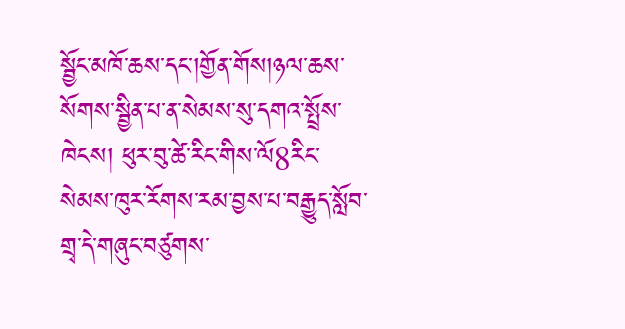སྦྱོང་མཁོ་ཆས་དང་།གྱོན་གོས།ཉལ་ཆས་སོགས་སྦྱིན་པ་ན་སེམས་སུ་དགའ་སྤྲོས་ཁེངས། ཕུར་བུ་ཚེ་རིང་གིས་ལོ8རིང་སེམས་ཁུར་རོགས་རམ་བྱས་པ་བརྒྱུད་སློབ་གྲྭ་དེ་གཞུང་བཙུགས་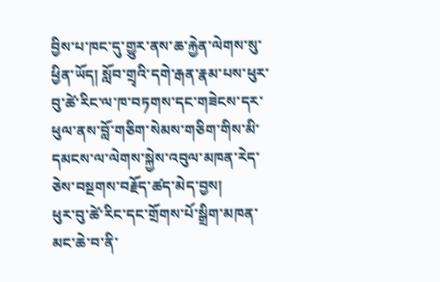བྱིས་པ་ཁང་དུ་གྱུར་ནས་ཆ་རྐྱེན་ལེགས་སུ་ཕྱིན་ཡོད། སློབ་གྲྭའི་དགེ་རྒན་རྣམ་པས་ཕུར་བུ་ཚེ་རིང་ལ་ཁ་བཏགས་དང་གཟེངས་དར་ཕུལ་ནས་བློ་གཅིག་སེམས་གཅིག་གིས་མི་དམངས་ལ་ལེགས་སྐྱེས་འབུལ་མཁན་རེད་ཅེས་བསྔགས་བརྗོད་ཚད་མེད་བྱས།
ཕུར་བུ་ཚེ་རིང་དང་གྲོགས་པོ་སྒྲིག་མཁན་མང་ཆེ་བ་ནི་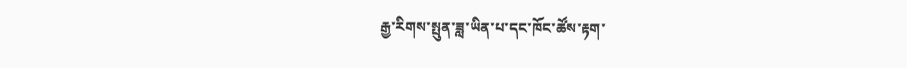རྒྱ་རིགས་སྤུན་ཟླ་ཡིན་པ་དང་ཁོང་ཚོས་རྟག་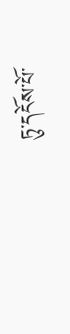ཏུ་དངོས་པོ་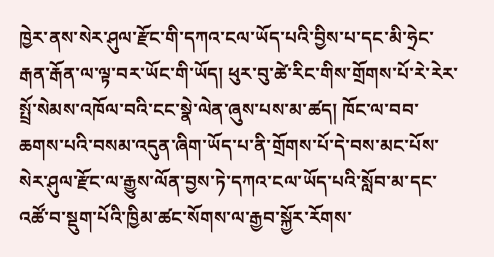ཁྱེར་ནས་སེར་ཤུལ་རྫོང་གི་དཀའ་ངལ་ཡོད་པའི་བྱིས་པ་དང་མི་ཧྲེང་རྒན་རྒོན་ལ་ལྟ་བར་ཡོང་གི་ཡོད། ཕུར་བུ་ཚེ་རིང་གིས་གྲོགས་པོ་རེ་རེར་སྤྲོ་སེམས་འཁོལ་བའི་ངང་སྣེ་ལེན་ཞུས་པས་མ་ཚད། ཁོང་ལ་བབ་ཆགས་པའི་བསམ་འདུན་ཞིག་ཡོད་པ་ནི་གྲོགས་པོ་དེ་བས་མང་པོས་སེར་ཤུལ་རྫོང་ལ་རྒྱུས་ལོན་བྱས་ཏེ་དཀའ་ངལ་ཡོད་པའི་སློབ་མ་དང་འཚོ་བ་སྡུག་པོའི་ཁྱིམ་ཚང་སོགས་ལ་རྒྱབ་སྐྱོར་རོགས་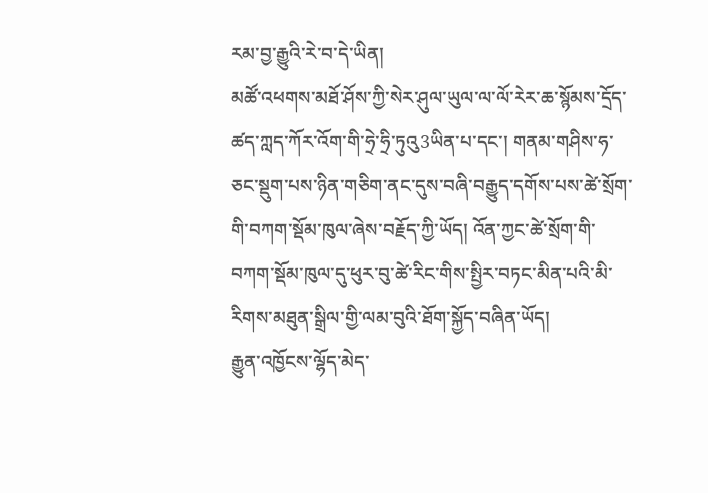རམ་བྱ་རྒྱུའི་རེ་བ་དེ་ཡིན།
མཚོ་འཕགས་མཐོ་ཤོས་ཀྱི་སེར་ཤུལ་ཡུལ་ལ་ལོ་རེར་ཆ་སྙོམས་དྲོད་ཚད་ཀླད་ཀོར་འོག་གི་ཧྲེ་ཧྲི་ཏུའུ3ཡིན་པ་དང་། གནམ་གཤིས་ཧ་ཅང་སྡུག་པས་ཉིན་གཅིག་ནང་དུས་བཞི་བརྒྱུད་དགོས་པས་ཚེ་སྲོག་གི་བཀག་སྡོམ་ཁུལ་ཞེས་བརྗོད་ཀྱི་ཡོད། འོན་ཀྱང་ཚེ་སྲོག་གི་བཀག་སྡོམ་ཁུལ་དུ་ཕུར་བུ་ཚེ་རིང་གིས་སྤྱིར་བཏང་མིན་པའི་མི་རིགས་མཐུན་སྒྲིལ་གྱི་ལམ་བུའི་ཐོག་སྐྱོད་བཞིན་ཡོད།
རྒྱུན་འཁྱོངས་ལྷོད་མེད་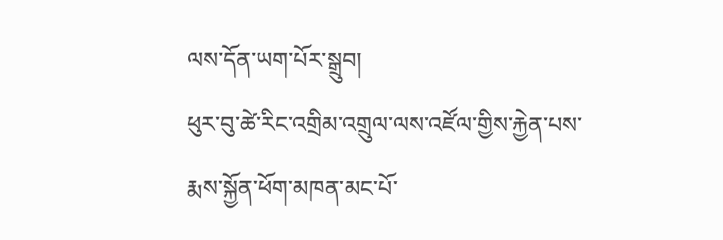ལས་དོན་ཡག་པོར་སྒྲུབ།
ཕུར་བུ་ཚེ་རིང་འགྲིམ་འགྲུལ་ལས་འཛོལ་གྱིས་རྐྱེན་པས་རྨས་སྐྱོན་ཕོག་མཁན་མང་པོ་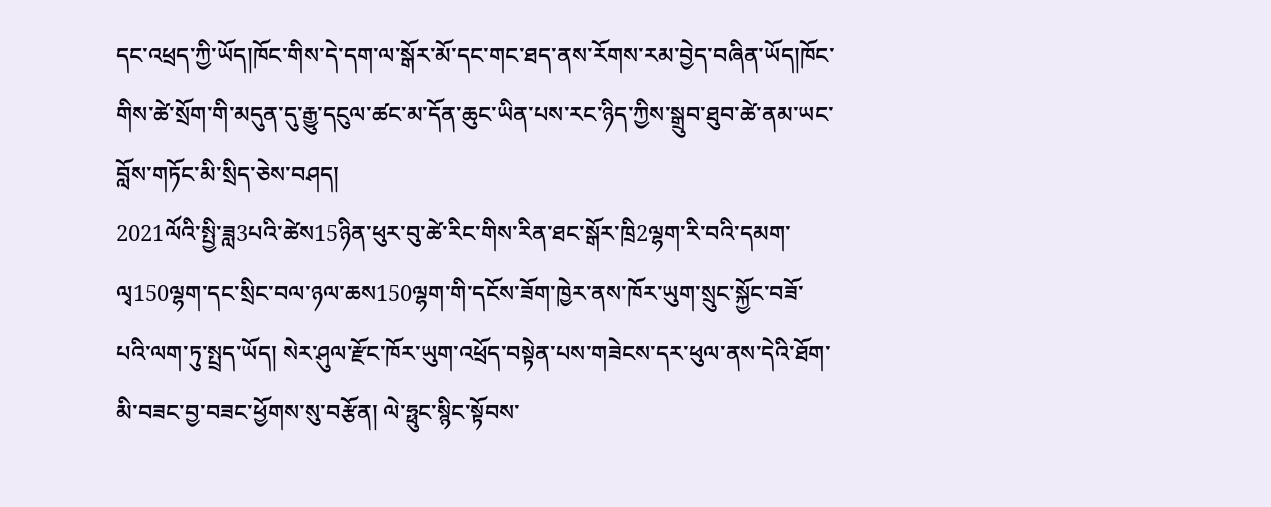དང་འཕྲད་ཀྱི་ཡོད།ཁོང་གིས་དེ་དག་ལ་སྒོར་མོ་དང་གང་ཐད་ནས་རོགས་རམ་བྱེད་བཞིན་ཡོད།ཁོང་གིས་ཚེ་སྲོག་གི་མདུན་དུ་རྒྱུ་དངུལ་ཚང་མ་དོན་ཆུང་ཡིན་པས་རང་ཉིད་ཀྱིས་སྒྲུབ་ཐུབ་ཚེ་ནམ་ཡང་བློས་གཏོང་མི་སྲིད་ཅེས་བཤད།
2021ལོའི་སྤྱི་ཟླ3པའི་ཚེས15ཉིན་ཕུར་བུ་ཚེ་རིང་གིས་རིན་ཐང་སྒོར་ཁྲི2ལྷག་རི་བའི་དམག་ལྭ150ལྷག་དང་སྲིང་བལ་ཉལ་ཆས150ལྷག་གི་དངོས་ཟོག་ཁྱེར་ནས་ཁོར་ཡུག་སྲུང་སྐྱོང་བཟོ་པའི་ལག་ཏུ་སྤྲད་ཡོད། སེར་ཤུལ་རྫོང་ཁོར་ཡུག་འཕྲོད་བསྟེན་པས་གཟེངས་དར་ཕུལ་ནས་དེའི་ཐོག་མི་བཟང་བྱ་བཟང་ཕྱོགས་སུ་བརྩོན། ལེ་ཧྥུང་སྙིང་སྟོབས་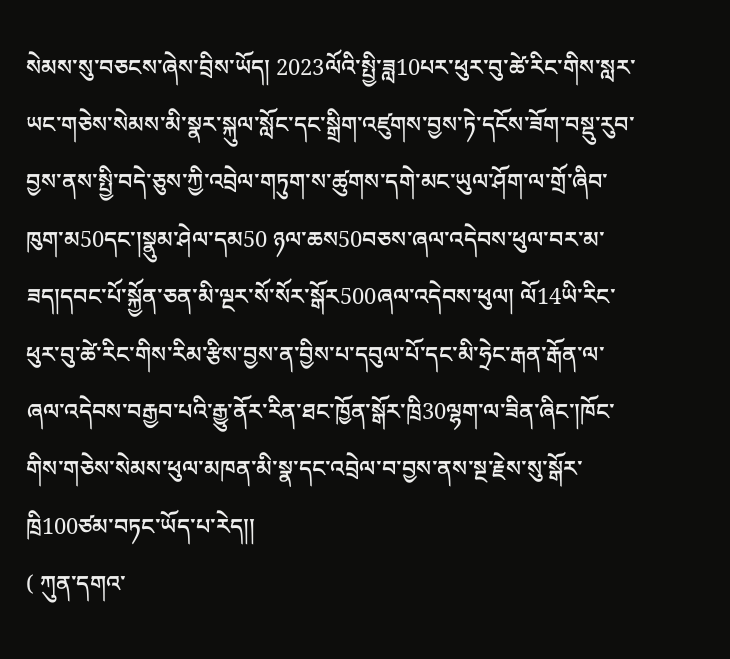སེམས་སུ་བཅངས་ཞེས་བྲིས་ཡོད། 2023ལོའི་སྤྱི་ཟླ10པར་ཕུར་བུ་ཚེ་རིང་གིས་སླར་ཡང་གཅེས་སེམས་མི་སྣར་སྐུལ་སློང་དང་སྒྲིག་འཛུགས་བྱས་ཏེ་དངོས་ཟོག་བསྡུ་རུབ་བྱས་ནས་སྤྱི་བདེ་ཅུས་ཀྱི་འབྲེལ་གཏུག་ས་ཚུགས་དགེ་མང་ཡུལ་ཤོག་ལ་གྲོ་ཞིབ་ཁུག་མ50དང་།སྣུམ་ཤེལ་དམ50 ཉལ་ཆས50བཅས་ཞལ་འདེབས་ཕུལ་བར་མ་ཟད།དབང་པོ་སྐྱོན་ཅན་མི་ལྔར་སོ་སོར་སྒོར500ཞལ་འདེབས་ཕུལ། ལོ14ཡི་རིང་ཕུར་བུ་ཚེ་རིང་གིས་རིམ་རྩིས་བྱས་ན་བྱིས་པ་དབུལ་པོ་དང་མི་ཧྲེང་རྒན་རྒོན་ལ་ཞལ་འདེབས་བརྒྱབ་པའི་རྒྱུ་ནོར་རིན་ཐང་ཁྱོན་སྒོར་ཁྲི30ལྷག་ལ་ཟིན་ཞིང་།ཁོང་གིས་གཅེས་སེམས་ཕུལ་མཁན་མི་སྣ་དང་འབྲེལ་བ་བྱས་ནས་སྔ་རྗེས་སུ་སྒོར་ཁྲི100ཙམ་བཏང་ཡོད་པ་རེད།།
( ཀུན་དགའ་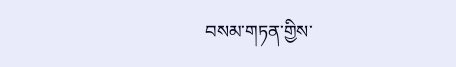བསམ་གཏན་གྱིས་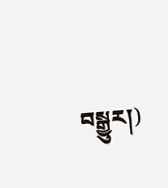བསྒྱུར།)